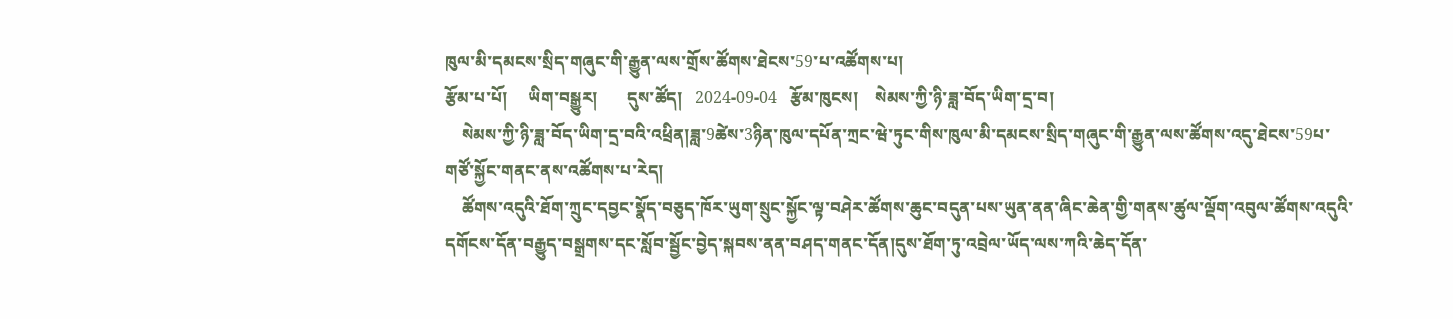ཁུལ་མི་དམངས་སྲིད་གཞུང་གི་རྒྱུན་ལས་གྲོས་ཚོགས་ཐེངས་59་པ་འཚོགས་པ།
རྩོམ་པ་པོ།     ཡིག་བསྒྱུར།       དུས་ཚོད།   2024-09-04   རྩོམ་ཁུངས།    སེམས་ཀྱི་ཉི་ཟླ་བོད་ཡིག་དྲ་བ།
    སེམས་ཀྱི་ཉི་ཟླ་བོད་ཡིག་དྲ་བའི་འཕྲིན།ཟླ་9ཚེས་3ཉིན་ཁུལ་དཔོན་ཀྲང་ཝེ་ཏུང་གིས་ཁུལ་མི་དམངས་སྲིད་གཞུང་གི་རྒྱུན་ལས་ཚོགས་འདུ་ཐེངས་59པ་གཙོ་སྐྱོང་གནང་ནས་འཚོགས་པ་རེད།
    ཚོགས་འདུའི་ཐོག་ཀྲུང་དབྱང་སྣོད་བཅུད་ཁོར་ཡུག་སྲུང་སྐྱོང་ལྟ་བཤེར་ཚོགས་ཆུང་བདུན་པས་ཡུན་ནན་ཞིང་ཆེན་གྱི་གནས་ཚུལ་ལྡོག་འབུལ་ཚོགས་འདུའི་དགོངས་དོན་བརྒྱུད་བསྒྲགས་དང་སློབ་སྦྱོང་བྱེད་སྐབས་ནན་བཤད་གནང་དོན།དུས་ཐོག་ཏུ་འབྲེལ་ཡོད་ལས་ཀའི་ཆེད་དོན་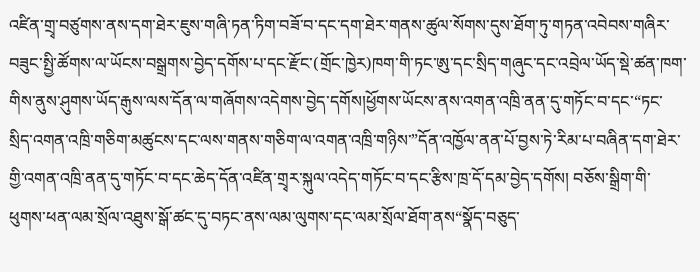འཛིན་གྲྭ་བཙུགས་ནས་དག་ཐེར་ཇུས་གཞི་ཏན་ཏིག་བཟོ་བ་དང་དག་ཐེར་གནས་ཚུལ་སོགས་དུས་ཐོག་ཏུ་གཏན་འབེབས་གཞིར་བཟུང་སྤྱི་ཚོགས་ལ་ཡོངས་བསྒྲགས་བྱེད་དགོས་པ་དང་རྫོང་(གྲོང་ཁྱེར)ཁག་གི་ཏང་ཨུ་དང་སྲིད་གཞུང་དང་འབྲེལ་ཡོད་སྡེ་ཚན་ཁག་གིས་ནུས་ཤུགས་ཡོད་རྒུས་ལས་དོན་ལ་གཞོགས་འདེགས་བྱེད་དགོས།ཕྱོགས་ཡོངས་ནས་འགན་འཁྲི་ནན་དུ་གཏོང་བ་དང་“ཏང་སྲིད་འགན་འཁྲི་གཅིག་མཚུངས་དང་ལས་གནས་གཅིག་ལ་འགན་འཁྲི་གཉིས་”དོན་འཁྱོལ་ནན་པོ་བྱས་ཏེ་རིམ་པ་བཞིན་དག་ཐེར་གྱི་འགན་འཁྲི་ནན་དུ་གཏོང་བ་དང་ཆེད་དོན་འཛིན་གྲྭར་སྐུལ་འདེད་གཏོང་བ་དང་རྩིས་ཁྲ་དོ་དམ་བྱེད་དགོས། བཅོས་སྒྲིག་གི་ཕུགས་ཕན་ལམ་སྲོལ་འཐུས་སྒོ་ཚང་དུ་བཏང་ནས་ལམ་ལུགས་དང་ལམ་སྲོལ་ཐོག་ནས“སྣོད་བཅུད་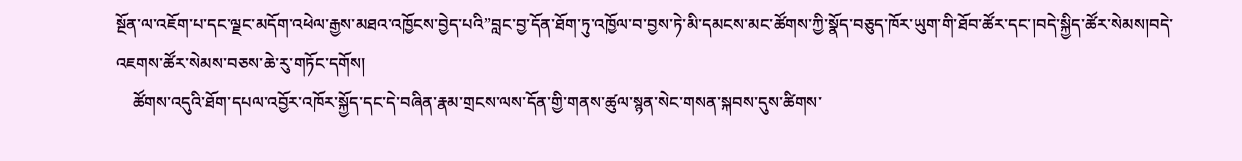སྔོན་ལ་འཇོག་པ་དང་ལྗང་མདོག་འཕེལ་རྒྱས་མཐའ་འཁྱོངས་བྱེད་པའི”བླང་བྱ་དོན་ཐོག་ཏུ་འཁྱོལ་བ་བྱས་ཏེ་མི་དམངས་མང་ཚོགས་ཀྱི་སྣོད་བཅུད་ཁོར་ཡུག་གི་ཐོབ་ཚོར་དང་།བདེ་སྐྱིད་ཚོར་སེམས།བདེ་འཇགས་ཚོར་སེམས་བཅས་ཆེ་རུ་གཏོང་དགོས།
    ཚོགས་འདུའི་ཐོག་དཔལ་འབྱོར་འཁོར་སྐྱོད་དང་དེ་བཞིན་རྣམ་གྲངས་ལས་དོན་གྱི་གནས་ཚུལ་སྙན་སེང་གསན་སྐབས་དུས་ཚིགས་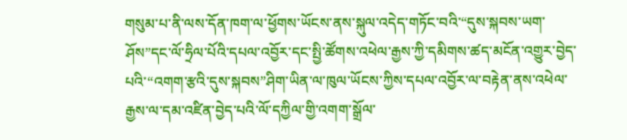གསུམ་པ་ནི་ལས་དོན་ཁག་ལ་ཕྱོགས་ཡོངས་ནས་སྐུལ་འདེད་གཏོང་བའི་“དུས་སྐབས་ཡག་ཤོས”དང་ལོ་ཧྲིལ་པོའི་དཔལ་འབྱོར་དང་སྤྱི་ཚོགས་འཕེལ་རྒྱས་ཀྱི་དམིགས་ཚད་མངོན་འགྱུར་བྱེད་པའི་“འགག་རྩའི་དུས་སྐབས”ཤིག་ཡིན་ལ་ཁུལ་ཡོངས་ཀྱིས་དཔལ་འབྱོར་ལ་བརྟེན་ནས་འཕེལ་རྒྱས་ལ་དམ་འཛིན་བྱེད་པའི་ལོ་དཀྱིལ་གྱི་འགག་སྒྲོལ་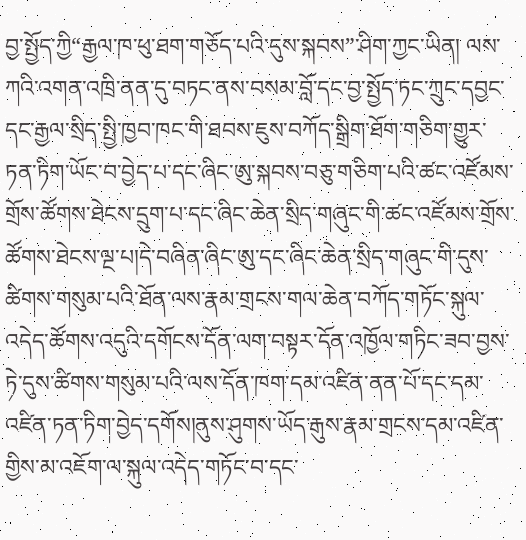བྱ་སྤྱོད་ཀྱི“རྒྱལ་ཁ་ཕུ་ཐག་གཅོད་པའི་དུས་སྐབས”་ཤིག་ཀྱང་ཡིན། ལས་ཀའི་འགན་འཁྲི་ནན་དུ་བཏང་ནས་བསམ་བློ་དང་བྱ་སྤྱོད་ཏང་ཀྲུང་དབྱང་དང་རྒྱལ་སྲིད་སྤྱི་ཁྱབ་ཁང་གི་ཐབས་ཇུས་བཀོད་སྒྲིག་ཐོག་གཅིག་གྱུར་ཏན་ཏིག་ཡོང་བ་བྱེད་པ་དང་ཞིང་ཨུ་སྐབས་བཅུ་གཅིག་པའི་ཚང་འཛོམས་གྲོས་ཚོགས་ཐེངས་དྲུག་པ་དང་ཞིང་ཆེན་སྲིད་གཞུང་གི་ཚང་འཛོམས་གྲོས་ཚོགས་ཐེངས་ལྔ་པ།དེ་བཞིན་ཞིང་ཨུ་དང་ཞིང་ཆེན་སྲིད་གཞུང་གི་དུས་ཚིགས་གསུམ་པའི་ཐོན་ལས་རྣམ་གྲངས་གལ་ཆེན་བཀོད་གཏོང་སྐུལ་འདེད་ཚོགས་འདུའི་དགོངས་དོན་ལག་བསྟར་དོན་འཁྱོལ་གཏིང་ཟབ་བྱས་ཏེ་དུས་ཚིགས་གསུམ་པའི་ལས་དོན་ཁག་དམ་འཛིན་ནན་པོ་དང་དམ་འཛིན་ཏན་ཏིག་བྱེད་དགོས།ནུས་ཤུགས་ཡོད་རྒུས་རྣམ་གྲངས་དམ་འཛིན་གྱིས་མ་འཇོག་ལ་སྐུལ་འདེད་གཏོང་བ་དང་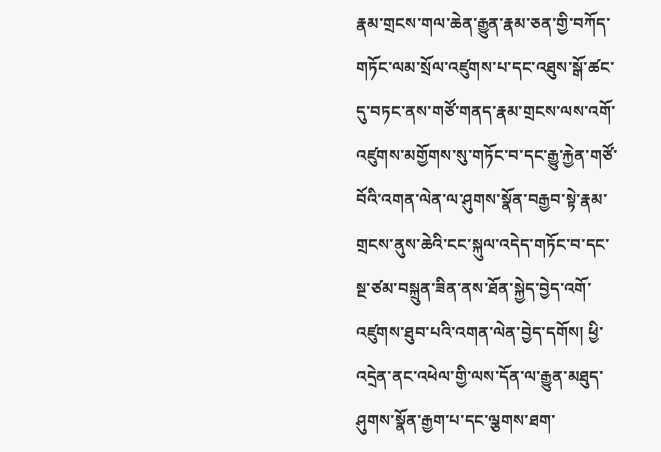རྣམ་གྲངས་གལ་ཆེན་རྒྱུན་རྣམ་ཅན་གྱི་བཀོད་གཏོང་ལམ་སྲོལ་འཛུགས་པ་དང་འཐུས་སྒོ་ཚང་དུ་བཏང་ནས་གཙོ་གནད་རྣམ་གྲངས་ལས་འགོ་འཛུགས་མགྱོགས་སུ་གཏོང་བ་དང་རྒྱུ་རྐྱེན་གཙོ་བོའི་འགན་ལེན་ལ་ཤུགས་སྣོན་བརྒྱབ་སྟེ་རྣམ་གྲངས་ནུས་ཆེའི་ངང་སྐུལ་འདེད་གཏོང་བ་དང་སྔ་ཙམ་བསྐྲུན་ཟིན་ནས་ཐོན་སྐྱེད་བྱེད་འགོ་འཛུགས་ཐུབ་པའི་འགན་ལེན་བྱེད་དགོས། ཕྱི་འདྲེན་ནང་འཕེལ་གྱི་ལས་དོན་ལ་རྒྱུན་མཐུད་ཤུགས་སྣོན་རྒྱག་པ་དང་ལྕགས་ཐག་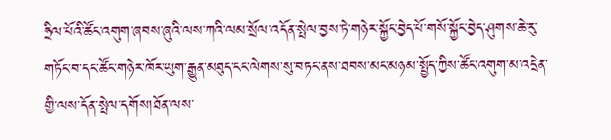ཧྲིལ་པོའི་ཚོང་འགུག་ཞབས་ཞུའི་ལས་ཀའི་ལམ་སྲོལ་འདོན་སྤེལ་བྱས་ཏེ་གཉེར་སྐྱོང་བྱེད་པོ་གསོ་སྐྱོང་བྱེད་ཤུགས་ཆེ་རུ་གཏོང་བ་དང་ཚོང་གཉེར་ཁོར་ཡུག་རྒྱུན་མཐུད་ངང་ལེགས་སུ་བཏང་ནས་ཐབས་མང་མཉམ་སྤྱོད་ཀྱིས་ཚོང་འགུག་མ་འདྲེན་གྱི་ལས་དོན་སྤེལ་དགོས།ཐོན་ལས་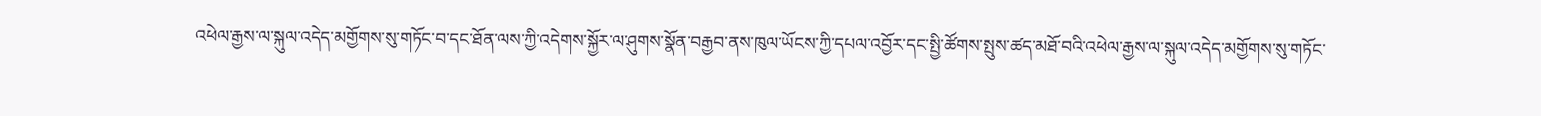འཕེལ་རྒྱས་ལ་སྐུལ་འདེད་མགྱོགས་སུ་གཏོང་བ་དང་ཐོན་ལས་ཀྱི་འདེགས་སྐྱོར་ལ་ཤུགས་སྣོན་བརྒྱབ་ནས་ཁུལ་ཡོངས་ཀྱི་དཔལ་འབྱོར་དང་སྤྱི་ཚོགས་སྤུས་ཚད་མཐོ་བའི་འཕེལ་རྒྱས་ལ་སྐུལ་འདེད་མགྱོགས་སུ་གཏོང་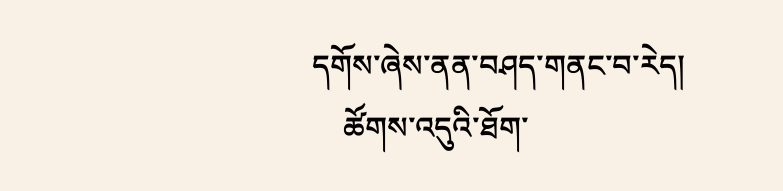དགོས་ཞེས་ནན་བཤད་གནང་བ་རེད།
    ཚོགས་འདུའི་ཐོག་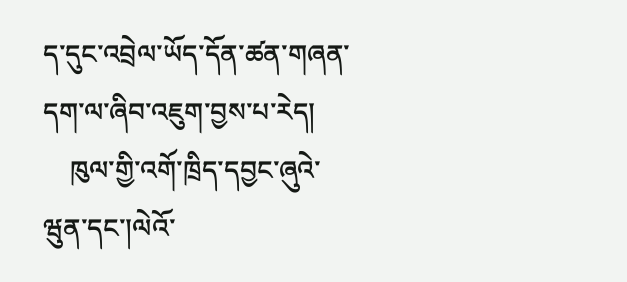ད་དུང་འབྲེལ་ཡོད་དོན་ཚན་གཞན་དག་ལ་ཞིབ་འཇུག་བྱས་པ་རེད།
    ཁུལ་གྱི་འགོ་ཁྲིད་དབྱང་ཞུའེ་ཝུན་དང་།ལེའོ་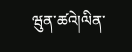ཝུན་ཚའེ།ལིན་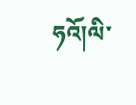ཧའོ།ལི་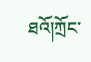ཐའོ།ཀྲོང་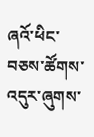ཞའོ་ཕིང་བཅས་ཚོགས་འདུར་ཞུགས་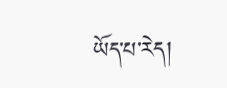ཡོད་པ་རེད།